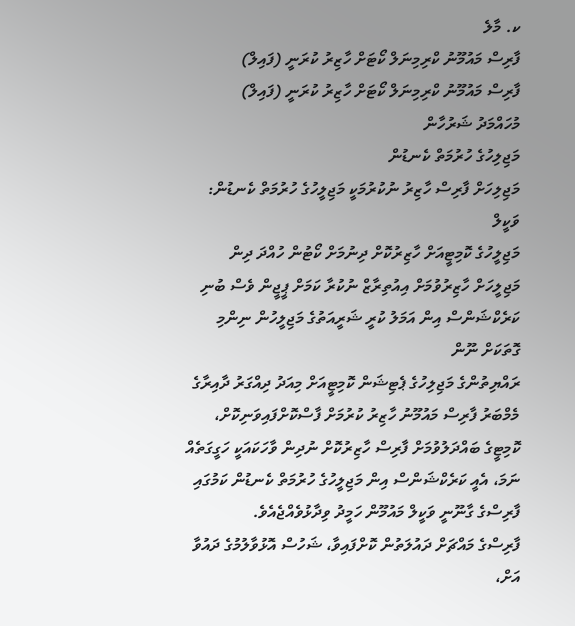ކ. މާލެ
ފާރިސް މައުމޫނު ކްރިމިނަލް ކޯޓަށް ހާޒިރު ކުރަނީ (ފައިލް)
ފާރިސް މައުމޫނު ކްރިމިނަލް ކޯޓަށް ހާޒިރު ކުރަނީ (ފައިލް)
މުހައްމަދު ޝަރުހާން
މަޖިލިހުގެ ހުރުމަތް ކެނޑުން
މަޖިލިހަށް ފާރިސް ހާޒިރު ނުކުރުމަކީ މަޖިލީހުގެ ހުރުމަތް ކެނޑުން: ވަކީލް
މަޖިލީހުގެ ކޮމިޓީއަށް ހާޒިރުކޮށް ދިނުމަށް ކޯޓުން ހުއްދަ ދިން
މަޖިލީހަށް ހާޒިރުވުމަށް އިއުތިރާޒް ނުކުރާ ކަމަށް ޕީޖީން ވެސް ބުނި
ކަރެކްޝަންސް އިން އަމަލު ކުރީ ޝަރީއަތުގެ މަޖިލީހުން ނިންމި ގޮތަކަށް ނޫން
ރައްޔިތުންގެ މަޖިލިހުގެ ޕެޓިޝަން ކޮމިޓީއަށް މިއަދު ދިއްގަރު ދާއިރާގެ މެމްބަރު ފާރިސް މައުމޫނު ހާޒިރު ކުރުމަށް ފާސްކޮށްފައިވަނިކޮށް، ކޮމިޓީގެ ބައްދަލުވުމަށް ފާރިސް ހާޒިރުކޮށް ނުދިން ވާހަކައަކީ ހަގީގަތެއް ނަމަ، އެއީ ކަރެކްޝަންސް އިން މަޖިލީހުގެ ހުރުމަތް ކެނޑުން ކަމުގައި ފާރިސްގެ ގާނޫނީ ވަކީލް މައުމޫން ހަމީދު ވިދާޅުވެއްޖެއެވެ.
ފާރިސްގެ މައްޗަށް ދައުލަތުން ކޮށްފައިވާ، ޝަހުސް އޮޅުވާލުމުގެ ދައުވާ އަށް،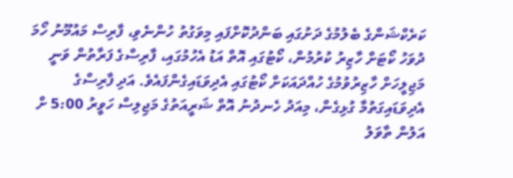ކަރެކްޝަންގެ ބެލުމުގެ ދަށުގައި ބަންދުކޮށްފައި މިވަގުތު ހުންނެވި، ފާރިސް މައުމޫނު ހޯމަ ދުވަހު ކޯޓަށް ހާޒިރު ކުރުމުން، ކޯޓުގައި އޮތް އަޑު އެހުމުގައި، ފާރިސްގެ ފަރާތުން ވަނީ މަޖިލީހަށް ހާޒިރުވުމުގެ ހުއްދައަކަށް ކޯޓުގައި އެދިވަޑައިގެންފައެވެ. އަދި ފާރިސްގެ އެދިވަޑައިގަތުމާ ގުޅިގެން، މިއަދު ހެނދުނު އޮތް ޝަރީއަތުގެ މަޖިލިސް ހަވީރު 5:00 ށް އަލުން ތާވަލު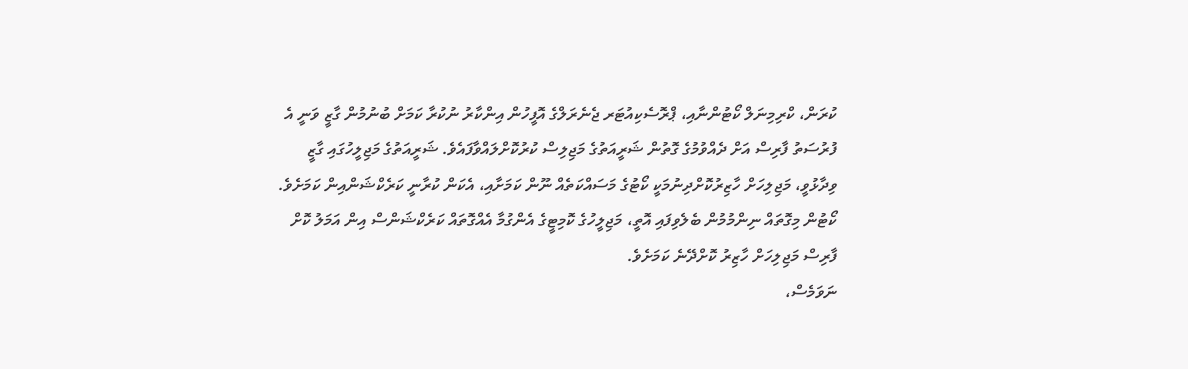ކުރަން، ކްރިމިނަލް ކޯޓުންނާއި، ޕްރޮސެކިއުޓަރ ޖެނެރަލްގެ އޮފީހުން އިންކާރު ނުކުރާ ކަމަށް ބުނުމުން ގާޒީ ވަނީ އެ ފުރުސަތު ފާރިސް އަށް ދެއްވުމުގެ ގޮތުން ޝަރީއަތުގެ މަޖިލިސް ކުރުކޮށްލައްވާފައެވެ. ޝަރީއަތުގެ މަޖިލީހުގައި ގާޒީ ވިދާޅުވީ، މަޖިލިހަށް ހާޒިރުކޮށްދިނުމަކީ ކޯޓުގެ މަސައްކަތެއް ނޫން ކަމަށާއި، އެކަން ކުރާނީ ކަރެކްޝަންއިން ކަމަށެވެ.
ކޯޓުން މިގޮތައް ނިންމުމުން ބެލެވިފައި އޮތީ، މަޖިލީހުގެ ކޮމިޓީގެ އެންގުމާ އެއްގޮތައް ކަރެކްޝަންސް އިން އަމަލު ކޮށް ފާރިސް މަޖިލިހަށް ހާޒިރު ކޮށްދޭނެ ކަމަށެވެ.
ނަވަމެސް،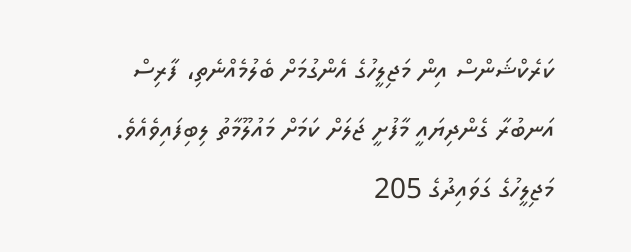ކަރެކްޝަންސް އިން މަޖިލީހުގެ އެންގުމަށް ބެލުމެއްނެތި، ފާރިސް އަނބުރާ ގެންދިޔައީ މާފުށީ ޖަލަށް ކަމަށް މައުލޫމާތު ލިބިފައިވެއެވެ.
މަޖިލީހުގެ ގަވައިދުގެ 205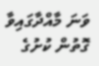ވަނަ މާއްދާގައިވާ ގޮތުން ކުށުގެ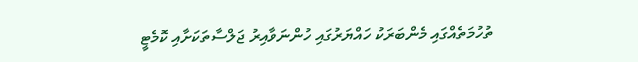ތުހުމަތެއްގައި މެންބަރަކު ހައްޔަރުގައި ހުންނަވާއިރު ޖަލްސާތަކަށާއި ކޮމެޓީ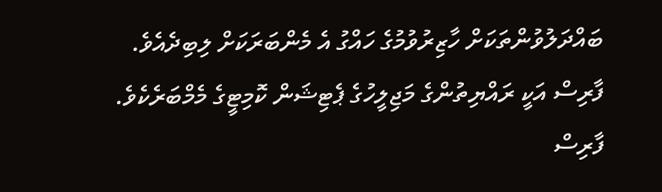ބައްދަލުވުންތަކަށް ހާޒިރުވުމުގެ ހައްގު އެ މެންބަރަކަށް ލިބިދެއެވެ.
ފާރިސް އަކީ ރައްޔިތުންގެ މަޖިލީހުގެ ޕެޓިޝަން ކޮމިޓީގެ މެމްބަރެކެވެ. ފާރިސް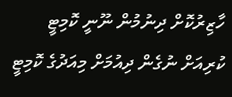ހާޒިރުކޮށް ދިނުމުން ނޫނީ ކޮމިޓީ ކުރިއަށް ނުގެން ދިއުމަށް މިއަދުގެ ކޮމިޓީ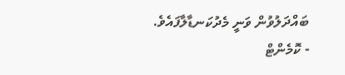ބައްދަލުވުން ވަނީ މެދުކަނޑާލާފައެވެ.
- ކޮމެންޓް